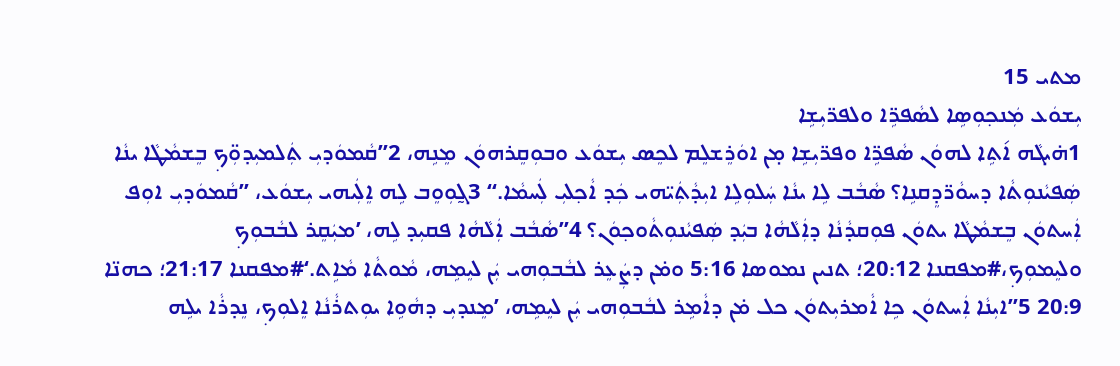ܡܬܝ 15
ܝܼܫܘܿܥ ܡܲܢܟ݂ܘܼܣܹܐ ܠܣܵܦܪܹ̈ܐ ܘܠܦܪ̈ܝܼܫܹܐ
1ܗ̇ܝܓܵܗ ܐ݇ܬܹܐ ܠܗܘܿܢ ܣܵܦܪܹ̈ܐ ܘܦܪ̈ܝܼܫܹܐ ܡ̣ܢ ܐܘܿܪܸܫܠܸܡ ܠܟܸܣ ܝܼܫܘܿܥ ܘܒܘܼܩܸܪܗܘܿܢ ܡܸܢܹܗ، 2”ܩܵܡܘܿܕܝܼ ܬܲܠܡܝܼܕܘܼ̈ܟ݂ ܒܸܫܡܵܛܵܐ ܝܢܵܐ ܣܲܦܝܵܢܘܼܬܵܐ ܕܚܘܵܪ̈ܕܸܩܢܹܐ؟ ܣܵܒܵܒ ܠܹܐ ܝܢܵܐ ܚܲܠܘܼܠܹܐ ܐܝܼܕܵܬܲܝ̈ܗܝ ܟܲܕ ܐܵܟ݂ܠܝܼ ܠܲܚܡܵܐ.“ 3ܓ̰ܘܼܘܸܒ ܠܹܗ ܐܸܠܲܝܗܝ ܝܼܫܘܿܥ، ”ܩܵܡܘܿܕܝܼ ܐܘܼܦ ܐܲܚܬܘܿܢ ܒܸܫܡܵܛܵܐ ܝܬܘܿܢ ܦܘܼܩܕܵܢܵܐ ܕܐܲܠܵܗܵܐ ܒܝܲܕ ܣܲܦܝܵܢܘܼܬܵܘܟ݂ܘܿܢ؟ 4”ܣܵܒܵܒ ܐܲܠܵܗܵܐ ܦܩܝܼܕ ܠܹܗ، ’ܡܝܲܩܸܪ ܠܒܵܒܘܼܟ݂ ܘܠܝܸܡܘܼܟ݂،#ܡܦܩܢܐ 20:12؛ ܬܢܝܢ ܢܡܘܣܐ 5:16 ܘܡ̇ܢ ܕܨܲܥܸܪ ܠܒܵܒܘܼܗܝ ܝܲܢ ܠܝܸܡܹܗ، ܡܵܘܬܵܐ ܡܵܐܹܬ.‘#ܡܦܩܢܐ 21:17؛ ܟܗܢ̈ܐ 20:9 5”ܐܝܼܢܵܐ ܐܲܚܬܘܿܢ ܟܹܐ ܐܵܡܪܝܼܬܘܿܢ ܟܠ ܡ̇ܢ ܕܐܵܡܹܪ ܠܒܵܒܘܼܗܝ ܝܲܢ ܠܝܸܡܹܗ، ’ܡܸܢܕܝܼ ܕܗܵܘܹܐ ܝܘܼܬܪܵܢܵܐ ܐܸܠܘܼܟ݂، ܢܸܕܪܵܐ ܝܠܹܗ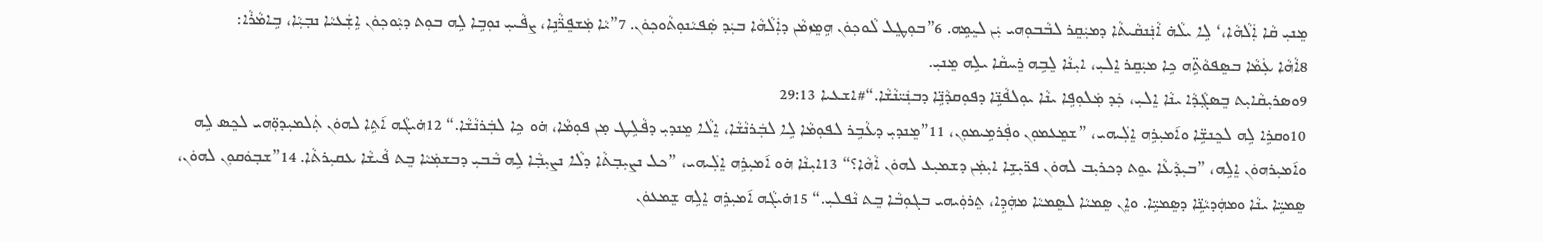ܡܸܢܝܼ ܩܵܐ ܐܲܠܵܗܵܐ،‘ ܠܹܐ ܝܠܵܗ̇ ܐܵܢܲܢܩܵܝܬܵܐ ܕܡܝܲܩܸܪ ܠܒܵܒܘܼܗܝ ܝܲܢ ܠܝܸܡܹܗ. 6”ܒܘܼܛܸܠ ܠܵܘܟ݂ܘܿܢ ܗܹܡܸܙܡܵܢ ܕܐܲܠܵܗܵܐ ܒܝܲܕ ܣܲܦܝܵܢܘܼܬܵܘܟ݂ܘܿܢ. 7”ܝܵܐ ܡܲܫܦܸܪ̈ܵܢܹܐ، ܨܦܵܝܝܼ ܢܘܼܒܹܐ ܠܹܗ ܒܘܼܬ ܕܝܼܵܘܟ݂ܘܿܢ ܐܹܫܲܥܝܵܐ ܢܒ݂ܝܼܵܐ، ܒܹܐܡܵܪܵܐ:
8ܐܵܗܵܐ ܥܲܡܵܐ ܒܣܸܦܘܵܬܹ̈ܗ ܟܹܐ ܡܝܲܩܸܪ ܐܸܠܝܼ، ܐܝܼܢܵܐ ܠܸܒܹܗ ܪܸܚܩܵܐ ܝܠܹܗ ܡܸܢܝܼ.
9ܘܣܪܝܼܩܵܐܝܼܬ ܒܸܣܓ݂ܵܕܵܐ ܝܢܵܐ ܐܸܠܝܼ، ܟܲܕ ܡܲܠܘܼܦܹܐ ܝܢܵܐ ܝܘܼܠܦܵܢܹ̈ܐ ܕܦܘܼܩܕܵܢܹ̈ܐ ܕܒܢܲܝ̈ܢܵܫܵܐ.“#ܐܫܥܝܐ 29:13
10ܘܩܪܹܐ ܠܹܗ ܠܟܸܢܫܹ̈ܐ ܘܐ݇ܡܝܼܪܹܗ ܐܸܠܲܝܗܝ، ”ܫܡܸܥܡܘܼܢ ܘܦܲܪܡܹܝܡܘܼܢ، 11”ܡܸܢܕܝܼ ܕܥܵܒܹܪ ܠܦܘܼܡܵܐ ܠܹܐ ܠܒܲܪܢܵܫܵܐ، ܐܸܠܵܐ ܡܸܢܕܝܼ ܕܦܵܠܹܛ ܡ̣ܢ ܦܘܼܡܵܐ، ܗ̇ܘ ܟܹܐ ܠܒܲܪܢܵܫܵܐ.“ 12ܗ̇ܝܓܵܗ ܐ݇ܬܹܐ ܠܗܘܿܢ ܬܲܠܡܝܼܕܘܼ̈ܗܝ ܠܟܸܣ ܠܹܗ ܘܐ݇ܡܝܼܪܗܘܿܢ ܐܸܠܹܗ، ”ܒܝܼܕܵܥܵܐ ܝܘܸܬ ܕܟܪܝܼܒ ܠܗܘܿܢ ܦܪ̈ܝܼܫܹܐ ܐܝܼܡܲܢ ܕܫܡܝܼܥ ܠܗܘܿܢ ܐܵܗܵܐ؟“ 13ܐܝܼܢܵܐ ܗ̇ܘ ܐ݇ܡܝܼܪܹܗ ܐܸܠܲܝܗܝ، ”ܟܠ ܢܨܝܼܒ݂ܬܵܐ ܕܠܵܐ ܢܨܝܼܒ݂ܵܐ ܠܹܗ ܒܵܒܝܼ ܕܒܫܡܲܝܵܐ ܒܸܬ ܦܵܝܫܵܐ ܥܩܝܼܪܬܵܐ. 14”ܫܒ݂ܘܿܩܘܼܢ ܠܗܘܿܢ، ܣܸܡܝܹ̈ܐ ܝܢܵܐ ܘܡܗܲܕܝܵܢܹ̈ܐ ܕܣܸܡܝܹ̈ܐ. ܘܐܸܢ ܣܸܡܝܵܐ ܠܣܸܡܝܵܐ ܡܗܲܕܹܐ، ܬܸܪܘܲܝܗܝ ܒܓܘܼܒܵܐ ܒܸܬ ܢܵܦܠܝܼ.“ 15ܗ̇ܝܓܵܗ ܐ݇ܡܝܼܪܹܗ ܐܸܠܹܗ ܫܸܡܥܘܿܢ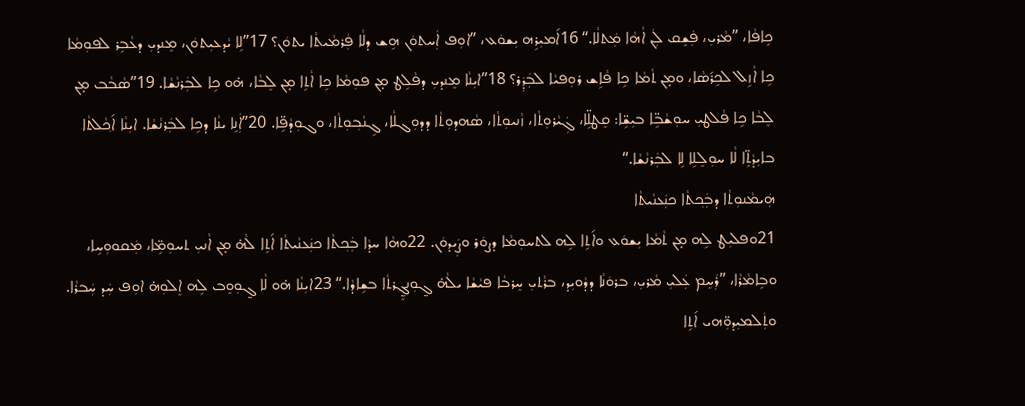ܟܹܐܦܵܐ، ”ܡܵܪܝܼ، ܦܲܫܸܩ ܠܲܢ ܐܵܗܵܐ ܡܲܬܠܵܐ.“ 16ܐ݇ܡܝܼܪܹܗ ܝܼܫܘܿܥ، ”ܐܘܼܦ ܐܲܚܬܘܿܢ ܗܹܫ ܕܠܵܐ ܦܲܪܡܵܝܬܵܐ ܝܬܘܿܢ؟ 17”ܠܹܐ ܝܵܕܥܝܼܬܘܿܢ، ܡܸܢܕܝܼ ܕܥܵܒܹܪ ܠܦܘܼܡܵܐ ܟܹܐ ܐܵܙܹܠ ܠܟܹܪ݇ܣܵܐ، ܘܡ̣ܢ ܬܵܡܵܐ ܟܹܐ ܦܵܐܹܫ ܪܘܼܦܝܵܐ ܠܒܲܕܲܪ؟ 18”ܐܝܼܢܵܐ ܡܸܢܕܝܼ ܕܦܵܠܹܛ ܡ̣ܢ ܦܘܼܡܵܐ ܟܹܐ ܐܵܬܹܐ ܡ̣ܢ ܠܸܒܵܐ، ܗ̇ܘ ܟܹܐ ܠܒܲܪܢܵܫܵܐ. 19”ܣܵܒܵܒ ܡ̣ܢ ܠܸܒܵܐ ܟܹܐ ܦܵܠܛܝܼ ܚܘܼܫܵܒܹ̈ܐ ܒܝܼܫܹ̈ܐ: ܩܸܛܠܹ̈ܐ، ܓܲܝܵܪܘܼܬܵܐ، ܙܵܢܝܘܼܬܵܐ، ܣܵܗܕܘܼܬܵܐ ܕܕܘܼܓܠܵܐ، ܓܹܢܵܒ݂ܘܼܬܵܐ، ܘܓܘܼܕܵܦܹ̈ܐ. 20”ܐܲܢܹܐ ܝܢܵܐ ܕܟܹܐ ܠܒܲܪܢܵܫܵܐ. ܐܝܼܢܵܐ ܐ݇ܟ݂ܵܠܬܵܐ ܒܐܝܼܕܵܬܹ̈ܐ ܠܵܐ ܚܘܼܠܸܠܹܐ ܠܹܐ ܠܒܲܪܢܵܫܵܐ.“
ܗܲܝܡܵܢܘܼܬܵܐ ܕܒܲܟ݂ܬܵܐ ܟܢܲܥܢܵܝܬܵܐ
21ܘܦܠܝܼܛ ܠܹܗ ܡ̣ܢ ܬܵܡܵܐ ܝܼܫܘܿܥ ܘܐ݇ܬܹܐ ܠܹܗ ܠܬܚܘܼܡܵܐ ܕܨܘܿܪ ܘܨܲܝܕܘܿܢ. 22ܘܗܵܐ ܚܕܵܐ ܒܲܟ݂ܬܵܐ ܟܢܲܥܢܵܝܬܵܐ ܐ݇ܬܹܐ ܠܵܗ̇ ܡ̣ܢ ܐܵܢܝܼ ܬܚܘܼܡܹ̈ܐ، ܡܲܩܘܘܼܚܹܐ، ܘܒܹܐܡܵܪܵܐ، ”ܪܲܚܸܡ ܥܲܠܝܼ ܡܵܪܝܼ، ܒܪܘܿܢܵܐ ܕܕܵܘܝܼܕ، ܒܪܵܬܝܼ ܚܸܪܒܵܐ ܦܝܵܫܵܐ ܝܠܵܗ̇ ܓ̰ܘܼܢܓ̰ܸܪܬܵܐ ܒܫܹܐܕܵܐ.“ 23ܐܝܼܢܵܐ ܗ̇ܘ ܠܵܐ ܓ̰ܘܼܘܸܒ ܠܹܗ ܐܸܠܘܼܗ̇ ܐܘܼܦ ܚܲܕ ܚܲܒܪܵܐ. ܘܬܲܠܡܝܼܕܘܼ̈ܗܝ ܐ݇ܬܹܐ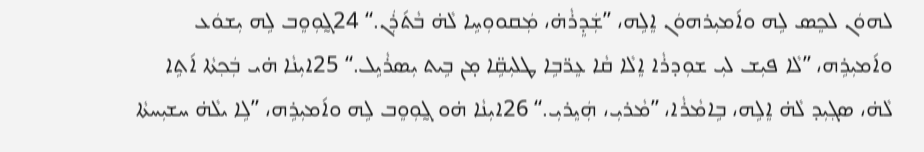ܠܗܘܿܢ ܠܟܸܣ ܠܹܗ ܘܐ݇ܡܝܼܪܗܘܿܢ ܐܸܠܹܗ، ”ܫܲܕܸܪܵܗ̇، ܡܲܩܘܘܼܚܹܐ ܠܵܗ̇ ܒܵܬ݇ܪܲܢ.“ 24ܓ̰ܘܼܘܸܒ ܠܹܗ ܝܼܫܘܿܥ ܘܐ݇ܡܝܼܪܹܗ، ”ܠܵܐ ܦܝܼܫ ܠܝܼ ܫܘܼܕܪܵܐ ܐܸܠܵܐ ܩܵܐ ܥܸܪ̈ܒܹܐ ܛܠܝܼܩܹ̈ܐ ܡ̣ܢ ܒܹܝܬ ܝܼܣܪܵܝܹܠ.“ 25ܐܝܼܢܵܐ ܗ̇ܝ ܒܲܟ݂ܬܵܐ ܐ݇ܬܹܐ ܠܵܗ̇، ܣܓ݂ܝܼܕ ܠܵܗ̇ ܐܸܠܹܗ، ܒܹܐܡܵܪܵܐ، ”ܡܵܪܝܼ، ܗܲܝܸܪܝܼ.“ 26ܐܝܼܢܵܐ ܗ̇ܘ ܓ̰ܘܼܘܸܒ ܠܹܗ ܘܐ݇ܡܝܼܪܹܗ، ”ܠܹܐ ܝܠܵܗ̇ ܚܫܝܼܚܬܵܐ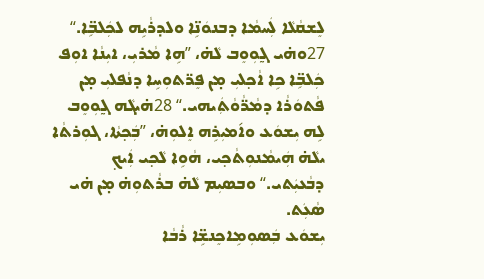ܠܸܫܩܵܠܵܐ ܠܲܚܡܵܐ ܕܒܢܘܿܢܹ̈ܐ ܘܠܕܪܵܝܹܗ ܠܟܲܠܒܹ̈ܐ.“ 27ܘܗ̇ܝ ܓ̰ܘܼܘܸܒ ܠܵܗ̇، ”ܗܹܐ ܡܵܪܝܼ، ܐܝܼܢܵܐ ܐܘܼܦ ܟܲܠܒܹ̈ܐ ܟܹܐ ܐܵܟ݂ܠܝܼ ܡ̣ܢ ܦܸܪ̈ܬܘܼܚܹܐ ܕܢܵܦܠܝܼ ܡ̣ܢ ܦܵܬܘܿܪܵܐ ܕܡܵܪ̈ܵܘܵܬܲܝܗܝ.“ 28ܗ̇ܝܓܵܗ ܓ̰ܘܼܘܸܒ ܠܹܗ ܝܼܫܘܿܥ ܘܐ݇ܡܝܼܪܹܗ ܐܸܠܘܼܗ̇، ”ܒܲܟ݂ܬܵܐ، ܓܘܼܪܬܵܐ ܝܠܵܗ̇ ܗܲܝܡܵܢܘܼܬܵܟ݂ܝ، ܗܵܘܹܐ ܠܵܟ݂ܝ ܐܲܝܟ݂ ܕܒܵܥܝܲܬܝ.“ ܘܒܣܝܼܡ ܠܵܗ̇ ܒܪܵܬܘܼܗ̇ ܡ̣ܢ ܗ̇ܝ ܣܵܥܲܬ.
ܝܼܫܘܿܥ ܒܲܣܘܼܡܹܐܟܸܢܫܹ̈ܐ ܪܵܒܵܐ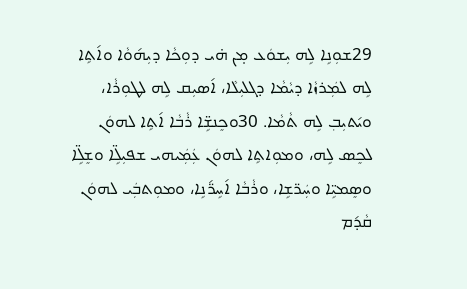29ܫܘܼܢܹܐ ܠܹܗ ܝܼܫܘܿܥ ܡ̣ܢ ܗ̇ܝ ܕܘܼܟܵܐ ܕܝܼܗ݇ܘܵܐ ܘܐ݇ܬܹܐ ܠܹܗ ܠܡܲܪܙܵܐ ܕܝܵܡܵܐ ܕܓܠܝܼܠܵܐ، ܐ݇ܣܝܼܩ ܠܹܗ ܠܛܘܼܪܵܐ، ܘܝ݇ܬܝܼܒ݂ ܠܹܗ ܬܵܡܵܐ. 30ܘܟܸܢܫܹ̈ܐ ܪܵܒܵܐ ܐ݇ܬܹܐ ܠܗܘܿܢ ܠܟܸܣ ܠܹܗ، ܘܡܘܼܐܬܹܐ ܠܗܘܿܢ ܥܲܡܲܝܗܝ ܫܦܝܼܠܹ̈ܐ ܘܫܸܠܹ̈ܐ ܘܣܸܡܝܹ̈ܐ ܘܚܲܪ̈ܫܹܐ، ܘܪܵܒܵܐ ܐ݇ܚܹܪ̈݇ܢܹܐ، ܘܡܘܼܬܒܲܝ ܠܗܘܿܢ ܩܵܕ݇ܡ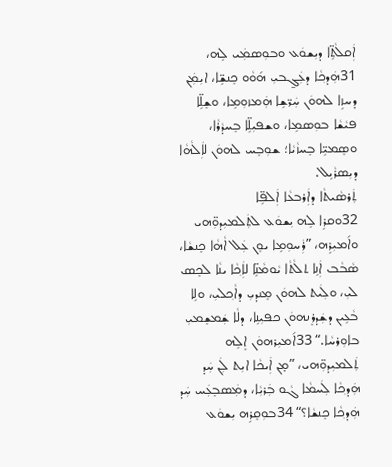ܐܲܩܠܵܬܹ̈ܐ ܕܝܼܫܘܿܥ ܘܒܘܼܣܡܲܝ ܠܹܗ، 31ܗܲܕܟ݂ܵܐ ܕܥܲܓ̰ܒܝܼ ܗ݇ܘܵܘ ܟܸܢܫܹ̈ܐ، ܐܝܼܡܲܢ ܕܚܙܹܐ ܠܗܘܿܢ ܚܲܪ̈ܫܹܐ ܗܲܡܙܘܼܡܹܐ، ܘܫܸܠܹ̈ܐ ܦܝܵܫܵܐ ܒܘܼܣܡܹܐ، ܘܫܦܝܼܠܹ̈ܐ ܒܸܚܕܵܪܵܐ، ܘܣܸܡܝܹ̈ܐ ܒܸܚܙܵܝܵܐ؛ ܫܘܼܒܸܚ ܠܗܘܿܢ ܠܐܲܠܵܗܵܐ ܕܝܼܣܪܵܝܹܠ.
ܬܲܪܣܵܝܬܵܐ ܕܐܲܪܒܥܵܐ ܐܲܠܦܹ̈ܐ
32ܘܩܪܹܐ ܠܹܗ ܝܼܫܘܿܥ ܠܬܲܠܡܝܼܕܘܼ̈ܗܝ ܘܐ݇ܡܝܼܪܹܗ، ”ܪܲܚܘܼܡܹܐ ܝܘܸܢ ܥܲܠ ܐܵܗܵܐ ܟܸܢܫܵܐ، ܣܵܒܵܒ ܐܲܢܹܐ ܬܠܵܬܵܐ ܝܵܘܡܵܢܹ̈ܐ ܠܐܲܟ݂ܵܐ ܝܢܵܐ ܠܟܸܣ ܠܝܼ، ܘܠܲܝܬ ܠܗܘܿܢ ܡܸܢܕܝܼ ܕܐܵܟ݂ܠܝܼ، ܘܠܹܐ ܒܵܥܹܝܢ ܕܫܲܕܪܸܢܗܘܿܢ ܟܦܝܼܢܹܐ، ܕܠܵܐ ܫܲܡܫܸܡܝܼ ܒܐܘܼܪܚܵܐ.“ 33ܐ݇ܡܝܼܪܗܘܿܢ ܐܸܠܹܗ ܬܲܠܡܝܼܕܘܼ̈ܗܝ، ”ܡ̣ܢ ܐܲܝܟܵܐ ܐܝܼܬ ܠܲܢ ܚܲܕ ܗܲܕܟ݂ܵܐ ܠܲܚܡܵܐ ܓܵܘ ܒܲܪܝܼܵܐ، ܕܡܲܣܒܸܥܲܚ ܚܲܕ ܗܲܕܟ݂ܵܐ ܟܸܢܫܵܐ؟“ 34ܒܘܼܩܸܪܹܗ ܝܼܫܘܿܥ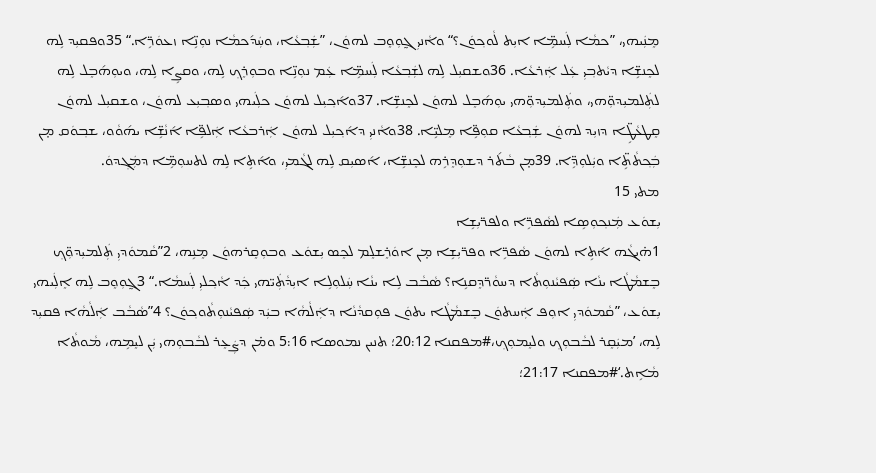ܡܸܢܲܝܗܝ، ”ܟܡܵܐ ܠܲܚܡܹ̈ܐ ܐܝܼܬ ܠܵܘܟ݂ܘܿܢ؟“ ܘܐܵܢܝܼ ܓ̰ܘܼܘܸܒ ܠܗܘܿܢ، ”ܫܲܒ݂ܥܵܐ، ܘܚܲܕ݇ܟܡܵܐ ܢܘܼܢܹ̈ܐ ܙܥܘܿܪܹ̈ܐ.“ 35ܘܦܩܝܼܕ ܠܹܗ ܠܟܸܢܫܹ̈ܐ ܕܝܵܬܒ݂ܝܼ ܥܲܠ ܐܲܪܥܵܐ. 36ܘܫܩܝܼܠ ܠܹܗ ܠܫܲܒ݂ܥܵܐ ܠܲܚܡܹ̈ܐ ܥܲܡ ܢܘܼܢܹ̈ܐ ܘܒܘܼܪܸܟ݂ ܠܹܗ، ܘܩܨܹܐ ܠܹܗ، ܘܝܘܼܗ݇ܒܸܠ ܠܹܗ ܠܬܲܠܡܝܼܕܘܼ̈ܗܝ، ܘܬܲܠܡܝܼܕܘܼ̈ܗܝ ܝܘܼܗ݇ܒܸܠ ܠܗܘܿܢ ܠܟܸܢܫܹ̈ܐ. 37ܘܐ݇ܟ݂ܝܼܠ ܠܗܘܿܢ ܟܠܲܝܗܝ ܘܣܒ݂ܝܼܥ ܠܗܘܿܢ، ܘܫܩܝܼܠ ܠܗܘܿܢ ܩܸܛܥܵܛܹ̈ܐ ܕܙܝܼܕ ܠܗܘܿܢ ܫܲܒ݂ܥܵܐ ܩܘܼܦܹ̈ܐ ܡܸܠܝܹ̈ܐ. 38ܘܐܵܢܝܼ ܕܐ݇ܟ݂ܝܼܠ ܠܗܘܿܢ ܐܲܪܒܥܵܐ ܐܲܠܦܹ̈ܐ ܐ݇ܢܵܫܹ̈ܐ ܝܗ݇ܘܵܘ، ܫܒ݂ܘܿܩ ܡ̣ܢ ܒܲܟ݂ܬܵܬܹ̈ܐ ܘܝܲܠܘܼܕܹ̈ܐ. 39ܡ̣ܢ ܒܵܬ݇ܪ ܕܫܘܼܕܸܪܹܗ ܠܟܸܢܫܹ̈ܐ، ܐ݇ܣܝܼܩ ܠܹܗ ܠܓܵܡܝܼ، ܘܐ݇ܬܹܐ ܠܹܗ ܠܬܚܘܼܡܹ̈ܐ ܕܡܲܓ݂ܕܘܿ.
ܡܬܝ 15
ܝܼܫܘܿܥ ܡܲܢܟ݂ܘܼܣܹܐ ܠܣܵܦܪܹ̈ܐ ܘܠܦܪ̈ܝܼܫܹܐ
1ܗ̇ܝܓܵܗ ܐ݇ܬܹܐ ܠܗܘܿܢ ܣܵܦܪܹ̈ܐ ܘܦܪ̈ܝܼܫܹܐ ܡ̣ܢ ܐܘܿܪܸܫܠܸܡ ܠܟܸܣ ܝܼܫܘܿܥ ܘܒܘܼܩܸܪܗܘܿܢ ܡܸܢܹܗ، 2”ܩܵܡܘܿܕܝܼ ܬܲܠܡܝܼܕܘܼ̈ܟ݂ ܒܸܫܡܵܛܵܐ ܝܢܵܐ ܣܲܦܝܵܢܘܼܬܵܐ ܕܚܘܵܪ̈ܕܸܩܢܹܐ؟ ܣܵܒܵܒ ܠܹܐ ܝܢܵܐ ܚܲܠܘܼܠܹܐ ܐܝܼܕܵܬܲܝ̈ܗܝ ܟܲܕ ܐܵܟ݂ܠܝܼ ܠܲܚܡܵܐ.“ 3ܓ̰ܘܼܘܸܒ ܠܹܗ ܐܸܠܲܝܗܝ ܝܼܫܘܿܥ، ”ܩܵܡܘܿܕܝܼ ܐܘܼܦ ܐܲܚܬܘܿܢ ܒܸܫܡܵܛܵܐ ܝܬܘܿܢ ܦܘܼܩܕܵܢܵܐ ܕܐܲܠܵܗܵܐ ܒܝܲܕ ܣܲܦܝܵܢܘܼܬܵܘܟ݂ܘܿܢ؟ 4”ܣܵܒܵܒ ܐܲܠܵܗܵܐ ܦܩܝܼܕ ܠܹܗ، ’ܡܝܲܩܸܪ ܠܒܵܒܘܼܟ݂ ܘܠܝܸܡܘܼܟ݂،#ܡܦܩܢܐ 20:12؛ ܬܢܝܢ ܢܡܘܣܐ 5:16 ܘܡ̇ܢ ܕܨܲܥܸܪ ܠܒܵܒܘܼܗܝ ܝܲܢ ܠܝܸܡܹܗ، ܡܵܘܬܵܐ ܡܵܐܹܬ.‘#ܡܦܩܢܐ 21:17؛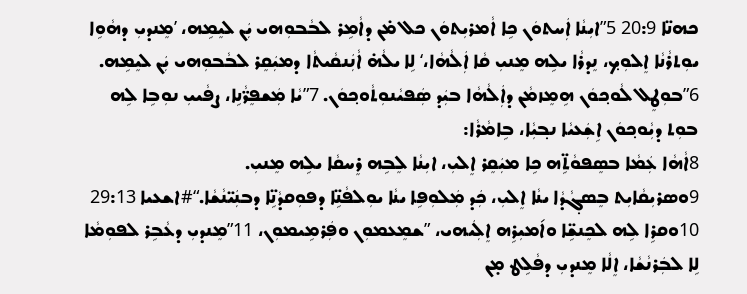ܟܗܢ̈ܐ 20:9 5”ܐܝܼܢܵܐ ܐܲܚܬܘܿܢ ܟܹܐ ܐܵܡܪܝܼܬܘܿܢ ܟܠ ܡ̇ܢ ܕܐܵܡܹܪ ܠܒܵܒܘܼܗܝ ܝܲܢ ܠܝܸܡܹܗ، ’ܡܸܢܕܝܼ ܕܗܵܘܹܐ ܝܘܼܬܪܵܢܵܐ ܐܸܠܘܼܟ݂، ܢܸܕܪܵܐ ܝܠܹܗ ܡܸܢܝܼ ܩܵܐ ܐܲܠܵܗܵܐ،‘ ܠܹܐ ܝܠܵܗ̇ ܐܵܢܲܢܩܵܝܬܵܐ ܕܡܝܲܩܸܪ ܠܒܵܒܘܼܗܝ ܝܲܢ ܠܝܸܡܹܗ. 6”ܒܘܼܛܸܠ ܠܵܘܟ݂ܘܿܢ ܗܹܡܸܙܡܵܢ ܕܐܲܠܵܗܵܐ ܒܝܲܕ ܣܲܦܝܵܢܘܼܬܵܘܟ݂ܘܿܢ. 7”ܝܵܐ ܡܲܫܦܸܪ̈ܵܢܹܐ، ܨܦܵܝܝܼ ܢܘܼܒܹܐ ܠܹܗ ܒܘܼܬ ܕܝܼܵܘܟ݂ܘܿܢ ܐܹܫܲܥܝܵܐ ܢܒ݂ܝܼܵܐ، ܒܹܐܡܵܪܵܐ:
8ܐܵܗܵܐ ܥܲܡܵܐ ܒܣܸܦܘܵܬܹ̈ܗ ܟܹܐ ܡܝܲܩܸܪ ܐܸܠܝܼ، ܐܝܼܢܵܐ ܠܸܒܹܗ ܪܸܚܩܵܐ ܝܠܹܗ ܡܸܢܝܼ.
9ܘܣܪܝܼܩܵܐܝܼܬ ܒܸܣܓ݂ܵܕܵܐ ܝܢܵܐ ܐܸܠܝܼ، ܟܲܕ ܡܲܠܘܼܦܹܐ ܝܢܵܐ ܝܘܼܠܦܵܢܹ̈ܐ ܕܦܘܼܩܕܵܢܹ̈ܐ ܕܒܢܲܝ̈ܢܵܫܵܐ.“#ܐܫܥܝܐ 29:13
10ܘܩܪܹܐ ܠܹܗ ܠܟܸܢܫܹ̈ܐ ܘܐ݇ܡܝܼܪܹܗ ܐܸܠܲܝܗܝ، ”ܫܡܸܥܡܘܼܢ ܘܦܲܪܡܹܝܡܘܼܢ، 11”ܡܸܢܕܝܼ ܕܥܵܒܹܪ ܠܦܘܼܡܵܐ ܠܹܐ ܠܒܲܪܢܵܫܵܐ، ܐܸܠܵܐ ܡܸܢܕܝܼ ܕܦܵܠܹܛ ܡ̣ܢ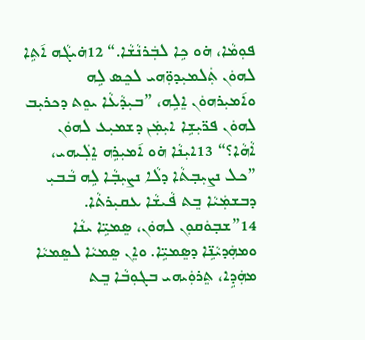ܦܘܼܡܵܐ، ܗ̇ܘ ܟܹܐ ܠܒܲܪܢܵܫܵܐ.“ 12ܗ̇ܝܓܵܗ ܐ݇ܬܹܐ ܠܗܘܿܢ ܬܲܠܡܝܼܕܘܼ̈ܗܝ ܠܟܸܣ ܠܹܗ ܘܐ݇ܡܝܼܪܗܘܿܢ ܐܸܠܹܗ، ”ܒܝܼܕܵܥܵܐ ܝܘܸܬ ܕܟܪܝܼܒ ܠܗܘܿܢ ܦܪ̈ܝܼܫܹܐ ܐܝܼܡܲܢ ܕܫܡܝܼܥ ܠܗܘܿܢ ܐܵܗܵܐ؟“ 13ܐܝܼܢܵܐ ܗ̇ܘ ܐ݇ܡܝܼܪܹܗ ܐܸܠܲܝܗܝ، ”ܟܠ ܢܨܝܼܒ݂ܬܵܐ ܕܠܵܐ ܢܨܝܼܒ݂ܵܐ ܠܹܗ ܒܵܒܝܼ ܕܒܫܡܲܝܵܐ ܒܸܬ ܦܵܝܫܵܐ ܥܩܝܼܪܬܵܐ. 14”ܫܒ݂ܘܿܩܘܼܢ ܠܗܘܿܢ، ܣܸܡܝܹ̈ܐ ܝܢܵܐ ܘܡܗܲܕܝܵܢܹ̈ܐ ܕܣܸܡܝܹ̈ܐ. ܘܐܸܢ ܣܸܡܝܵܐ ܠܣܸܡܝܵܐ ܡܗܲܕܹܐ، ܬܸܪܘܲܝܗܝ ܒܓܘܼܒܵܐ ܒܸܬ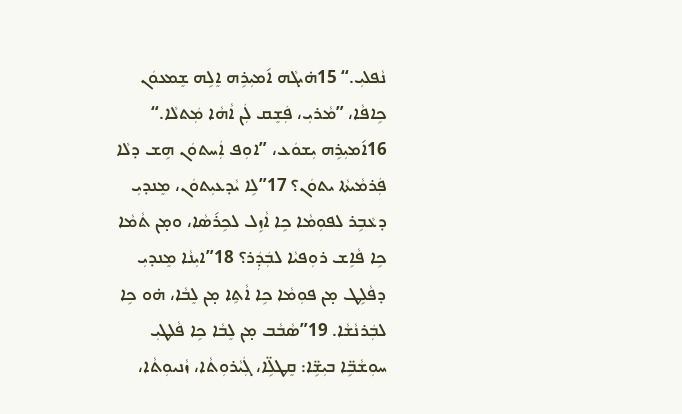ܢܵܦܠܝܼ.“ 15ܗ̇ܝܓܵܗ ܐ݇ܡܝܼܪܹܗ ܐܸܠܹܗ ܫܸܡܥܘܿܢ ܟܹܐܦܵܐ، ”ܡܵܪܝܼ، ܦܲܫܸܩ ܠܲܢ ܐܵܗܵܐ ܡܲܬܠܵܐ.“ 16ܐ݇ܡܝܼܪܹܗ ܝܼܫܘܿܥ، ”ܐܘܼܦ ܐܲܚܬܘܿܢ ܗܹܫ ܕܠܵܐ ܦܲܪܡܵܝܬܵܐ ܝܬܘܿܢ؟ 17”ܠܹܐ ܝܵܕܥܝܼܬܘܿܢ، ܡܸܢܕܝܼ ܕܥܵܒܹܪ ܠܦܘܼܡܵܐ ܟܹܐ ܐܵܙܹܠ ܠܟܹܪ݇ܣܵܐ، ܘܡ̣ܢ ܬܵܡܵܐ ܟܹܐ ܦܵܐܹܫ ܪܘܼܦܝܵܐ ܠܒܲܕܲܪ؟ 18”ܐܝܼܢܵܐ ܡܸܢܕܝܼ ܕܦܵܠܹܛ ܡ̣ܢ ܦܘܼܡܵܐ ܟܹܐ ܐܵܬܹܐ ܡ̣ܢ ܠܸܒܵܐ، ܗ̇ܘ ܟܹܐ ܠܒܲܪܢܵܫܵܐ. 19”ܣܵܒܵܒ ܡ̣ܢ ܠܸܒܵܐ ܟܹܐ ܦܵܠܛܝܼ ܚܘܼܫܵܒܹ̈ܐ ܒܝܼܫܹ̈ܐ: ܩܸܛܠܹ̈ܐ، ܓܲܝܵܪܘܼܬܵܐ، ܙܵܢܝܘܼܬܵܐ،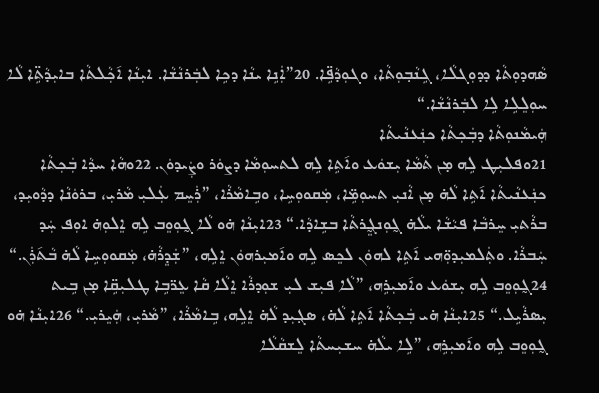ܣܵܗܕܘܼܬܵܐ ܕܕܘܼܓܠܵܐ، ܓܹܢܵܒ݂ܘܼܬܵܐ، ܘܓܘܼܕܵܦܹ̈ܐ. 20”ܐܲܢܹܐ ܝܢܵܐ ܕܟܹܐ ܠܒܲܪܢܵܫܵܐ. ܐܝܼܢܵܐ ܐ݇ܟ݂ܵܠܬܵܐ ܒܐܝܼܕܵܬܹ̈ܐ ܠܵܐ ܚܘܼܠܸܠܹܐ ܠܹܐ ܠܒܲܪܢܵܫܵܐ.“
ܗܲܝܡܵܢܘܼܬܵܐ ܕܒܲܟ݂ܬܵܐ ܟܢܲܥܢܵܝܬܵܐ
21ܘܦܠܝܼܛ ܠܹܗ ܡ̣ܢ ܬܵܡܵܐ ܝܼܫܘܿܥ ܘܐ݇ܬܹܐ ܠܹܗ ܠܬܚܘܼܡܵܐ ܕܨܘܿܪ ܘܨܲܝܕܘܿܢ. 22ܘܗܵܐ ܚܕܵܐ ܒܲܟ݂ܬܵܐ ܟܢܲܥܢܵܝܬܵܐ ܐ݇ܬܹܐ ܠܵܗ̇ ܡ̣ܢ ܐܵܢܝܼ ܬܚܘܼܡܹ̈ܐ، ܡܲܩܘܘܼܚܹܐ، ܘܒܹܐܡܵܪܵܐ، ”ܪܲܚܸܡ ܥܲܠܝܼ ܡܵܪܝܼ، ܒܪܘܿܢܵܐ ܕܕܵܘܝܼܕ، ܒܪܵܬܝܼ ܚܸܪܒܵܐ ܦܝܵܫܵܐ ܝܠܵܗ̇ ܓ̰ܘܼܢܓ̰ܸܪܬܵܐ ܒܫܹܐܕܵܐ.“ 23ܐܝܼܢܵܐ ܗ̇ܘ ܠܵܐ ܓ̰ܘܼܘܸܒ ܠܹܗ ܐܸܠܘܼܗ̇ ܐܘܼܦ ܚܲܕ ܚܲܒܪܵܐ. ܘܬܲܠܡܝܼܕܘܼ̈ܗܝ ܐ݇ܬܹܐ ܠܗܘܿܢ ܠܟܸܣ ܠܹܗ ܘܐ݇ܡܝܼܪܗܘܿܢ ܐܸܠܹܗ، ”ܫܲܕܸܪܵܗ̇، ܡܲܩܘܘܼܚܹܐ ܠܵܗ̇ ܒܵܬ݇ܪܲܢ.“ 24ܓ̰ܘܼܘܸܒ ܠܹܗ ܝܼܫܘܿܥ ܘܐ݇ܡܝܼܪܹܗ، ”ܠܵܐ ܦܝܼܫ ܠܝܼ ܫܘܼܕܪܵܐ ܐܸܠܵܐ ܩܵܐ ܥܸܪ̈ܒܹܐ ܛܠܝܼܩܹ̈ܐ ܡ̣ܢ ܒܹܝܬ ܝܼܣܪܵܝܹܠ.“ 25ܐܝܼܢܵܐ ܗ̇ܝ ܒܲܟ݂ܬܵܐ ܐ݇ܬܹܐ ܠܵܗ̇، ܣܓ݂ܝܼܕ ܠܵܗ̇ ܐܸܠܹܗ، ܒܹܐܡܵܪܵܐ، ”ܡܵܪܝܼ، ܗܲܝܸܪܝܼ.“ 26ܐܝܼܢܵܐ ܗ̇ܘ ܓ̰ܘܼܘܸܒ ܠܹܗ ܘܐ݇ܡܝܼܪܹܗ، ”ܠܹܐ ܝܠܵܗ̇ ܚܫܝܼܚܬܵܐ ܠܸܫܩܵܠܵܐ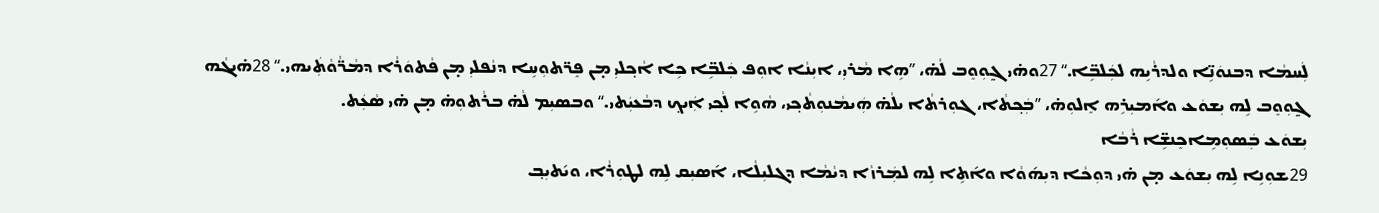ܠܲܚܡܵܐ ܕܒܢܘܿܢܹ̈ܐ ܘܠܕܪܵܝܹܗ ܠܟܲܠܒܹ̈ܐ.“ 27ܘܗ̇ܝ ܓ̰ܘܼܘܸܒ ܠܵܗ̇، ”ܗܹܐ ܡܵܪܝܼ، ܐܝܼܢܵܐ ܐܘܼܦ ܟܲܠܒܹ̈ܐ ܟܹܐ ܐܵܟ݂ܠܝܼ ܡ̣ܢ ܦܸܪ̈ܬܘܼܚܹܐ ܕܢܵܦܠܝܼ ܡ̣ܢ ܦܵܬܘܿܪܵܐ ܕܡܵܪ̈ܵܘܵܬܲܝܗܝ.“ 28ܗ̇ܝܓܵܗ ܓ̰ܘܼܘܸܒ ܠܹܗ ܝܼܫܘܿܥ ܘܐ݇ܡܝܼܪܹܗ ܐܸܠܘܼܗ̇، ”ܒܲܟ݂ܬܵܐ، ܓܘܼܪܬܵܐ ܝܠܵܗ̇ ܗܲܝܡܵܢܘܼܬܵܟ݂ܝ، ܗܵܘܹܐ ܠܵܟ݂ܝ ܐܲܝܟ݂ ܕܒܵܥܝܲܬܝ.“ ܘܒܣܝܼܡ ܠܵܗ̇ ܒܪܵܬܘܼܗ̇ ܡ̣ܢ ܗ̇ܝ ܣܵܥܲܬ.
ܝܼܫܘܿܥ ܒܲܣܘܼܡܹܐܟܸܢܫܹ̈ܐ ܪܵܒܵܐ
29ܫܘܼܢܹܐ ܠܹܗ ܝܼܫܘܿܥ ܡ̣ܢ ܗ̇ܝ ܕܘܼܟܵܐ ܕܝܼܗ݇ܘܵܐ ܘܐ݇ܬܹܐ ܠܹܗ ܠܡܲܪܙܵܐ ܕܝܵܡܵܐ ܕܓܠܝܼܠܵܐ، ܐ݇ܣܝܼܩ ܠܹܗ ܠܛܘܼܪܵܐ، ܘܝ݇ܬܝܼܒ݂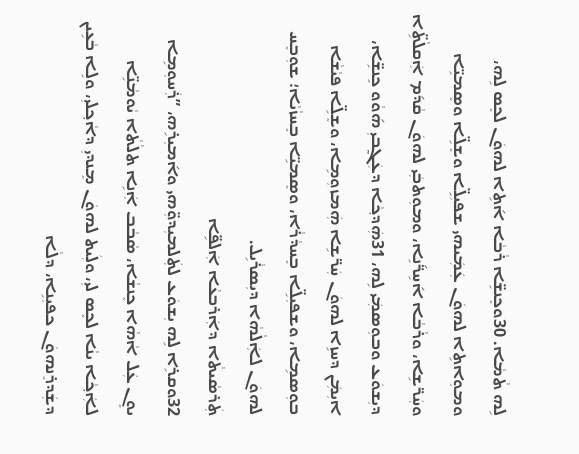ܠܹܗ ܬܵܡܵܐ. 30ܘܟܸܢܫܹ̈ܐ ܪܵܒܵܐ ܐ݇ܬܹܐ ܠܗܘܿܢ ܠܟܸܣ ܠܹܗ، ܘܡܘܼܐܬܹܐ ܠܗܘܿܢ ܥܲܡܲܝܗܝ ܫܦܝܼܠܹ̈ܐ ܘܫܸܠܹ̈ܐ ܘܣܸܡܝܹ̈ܐ ܘܚܲܪ̈ܫܹܐ، ܘܪܵܒܵܐ ܐ݇ܚܹܪ̈݇ܢܹܐ، ܘܡܘܼܬܒܲܝ ܠܗܘܿܢ ܩܵܕ݇ܡ ܐܲܩܠܵܬܹ̈ܐ ܕܝܼܫܘܿܥ ܘܒܘܼܣܡܲܝ ܠܹܗ، 31ܗܲܕܟ݂ܵܐ ܕܥܲܓ̰ܒܝܼ ܗ݇ܘܵܘ ܟܸܢܫܹ̈ܐ، ܐܝܼܡܲܢ ܕܚܙܹܐ ܠܗܘܿܢ ܚܲܪ̈ܫܹܐ ܗܲܡܙܘܼܡܹܐ، ܘܫܸܠܹ̈ܐ ܦܝܵܫܵܐ ܒܘܼܣܡܹܐ، ܘܫܦܝܼܠܹ̈ܐ ܒܸܚܕܵܪܵܐ، ܘܣܸܡܝܹ̈ܐ ܒܸܚܙܵܝܵܐ؛ ܫܘܼܒܸܚ ܠܗܘܿܢ ܠܐܲܠܵܗܵܐ ܕܝܼܣܪܵܝܹܠ.
ܬܲܪܣܵܝܬܵܐ ܕܐܲܪܒܥܵܐ ܐܲܠܦܹ̈ܐ
32ܘܩܪܹܐ ܠܹܗ ܝܼܫܘܿܥ ܠܬܲܠܡܝܼܕܘܼ̈ܗܝ ܘܐ݇ܡܝܼܪܹܗ، ”ܪܲܚܘܼܡܹܐ ܝܘܸܢ ܥܲܠ ܐܵܗܵܐ ܟܸܢܫܵܐ، ܣܵܒܵܒ ܐܲܢܹܐ ܬܠܵܬܵܐ ܝܵܘܡܵܢܹ̈ܐ ܠܐܲܟ݂ܵܐ ܝܢܵܐ ܠܟܸܣ ܠܝܼ، ܘܠܲܝܬ ܠܗܘܿܢ ܡܸܢܕܝܼ ܕܐܵܟ݂ܠܝܼ، ܘܠܹܐ ܒܵܥܹܝܢ ܕܫܲܕܪܸܢܗܘܿܢ ܟܦܝܼܢܹܐ، ܕܠܵܐ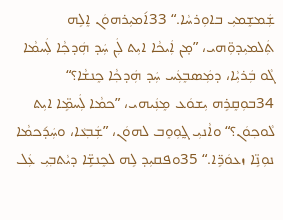ܫܲܡܫܸܡܝܼ ܒܐܘܼܪܚܵܐ.“ 33ܐ݇ܡܝܼܪܗܘܿܢ ܐܸܠܹܗ ܬܲܠܡܝܼܕܘܼ̈ܗܝ، ”ܡ̣ܢ ܐܲܝܟܵܐ ܐܝܼܬ ܠܲܢ ܚܲܕ ܗܲܕܟ݂ܵܐ ܠܲܚܡܵܐ ܓܵܘ ܒܲܪܝܼܵܐ، ܕܡܲܣܒܸܥܲܚ ܚܲܕ ܗܲܕܟ݂ܵܐ ܟܸܢܫܵܐ؟“ 34ܒܘܼܩܸܪܹܗ ܝܼܫܘܿܥ ܡܸܢܲܝܗܝ، ”ܟܡܵܐ ܠܲܚܡܹ̈ܐ ܐܝܼܬ ܠܵܘܟ݂ܘܿܢ؟“ ܘܐܵܢܝܼ ܓ̰ܘܼܘܸܒ ܠܗܘܿܢ، ”ܫܲܒ݂ܥܵܐ، ܘܚܲܕ݇ܟܡܵܐ ܢܘܼܢܹ̈ܐ ܙܥܘܿܪܹ̈ܐ.“ 35ܘܦܩܝܼܕ ܠܹܗ ܠܟܸܢܫܹ̈ܐ ܕܝܵܬܒ݂ܝܼ ܥܲܠ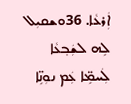ܐܲܪܥܵܐ. 36ܘܫܩܝܼܠ ܠܹܗ ܠܫܲܒ݂ܥܵܐ ܠܲܚܡܹ̈ܐ ܥܲܡ ܢܘܼܢܹ̈ܐ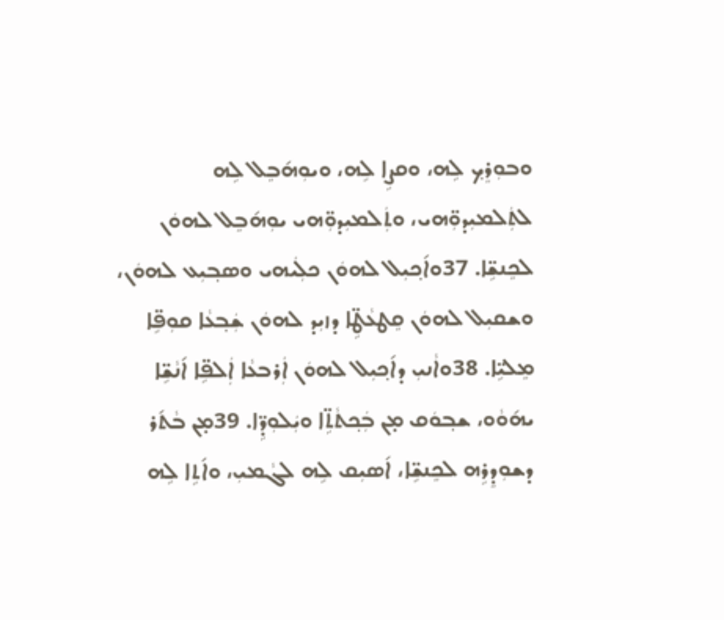ܘܒܘܼܪܸܟ݂ ܠܹܗ، ܘܩܨܹܐ ܠܹܗ، ܘܝܘܼܗ݇ܒܸܠ ܠܹܗ ܠܬܲܠܡܝܼܕܘܼ̈ܗܝ، ܘܬܲܠܡܝܼܕܘܼ̈ܗܝ ܝܘܼܗ݇ܒܸܠ ܠܗܘܿܢ ܠܟܸܢܫܹ̈ܐ. 37ܘܐ݇ܟ݂ܝܼܠ ܠܗܘܿܢ ܟܠܲܝܗܝ ܘܣܒ݂ܝܼܥ ܠܗܘܿܢ، ܘܫܩܝܼܠ ܠܗܘܿܢ ܩܸܛܥܵܛܹ̈ܐ ܕܙܝܼܕ ܠܗܘܿܢ ܫܲܒ݂ܥܵܐ ܩܘܼܦܹ̈ܐ ܡܸܠܝܹ̈ܐ. 38ܘܐܵܢܝܼ ܕܐ݇ܟ݂ܝܼܠ ܠܗܘܿܢ ܐܲܪܒܥܵܐ ܐܲܠܦܹ̈ܐ ܐ݇ܢܵܫܹ̈ܐ ܝܗ݇ܘܵܘ، ܫܒ݂ܘܿܩ ܡ̣ܢ ܒܲܟ݂ܬܵܬܹ̈ܐ ܘܝܲܠܘܼܕܹ̈ܐ. 39ܡ̣ܢ ܒܵܬ݇ܪ ܕܫܘܼܕܸܪܹܗ ܠܟܸܢܫܹ̈ܐ، ܐ݇ܣܝܼܩ ܠܹܗ ܠܓܵܡܝܼ، ܘܐ݇ܬܹܐ ܠܹܗ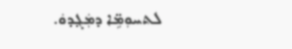ܠܬܚܘܼܡܹ̈ܐ ܕܡܲܓ݂ܕܘܿ.